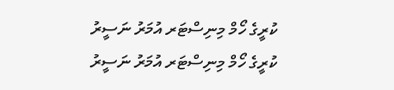ކުރީގެ ހޯމް މިނިސްޓަރ އުމަރު ނަސީރު
ކުރީގެ ހޯމް މިނިސްޓަރ އުމަރު ނަސީރު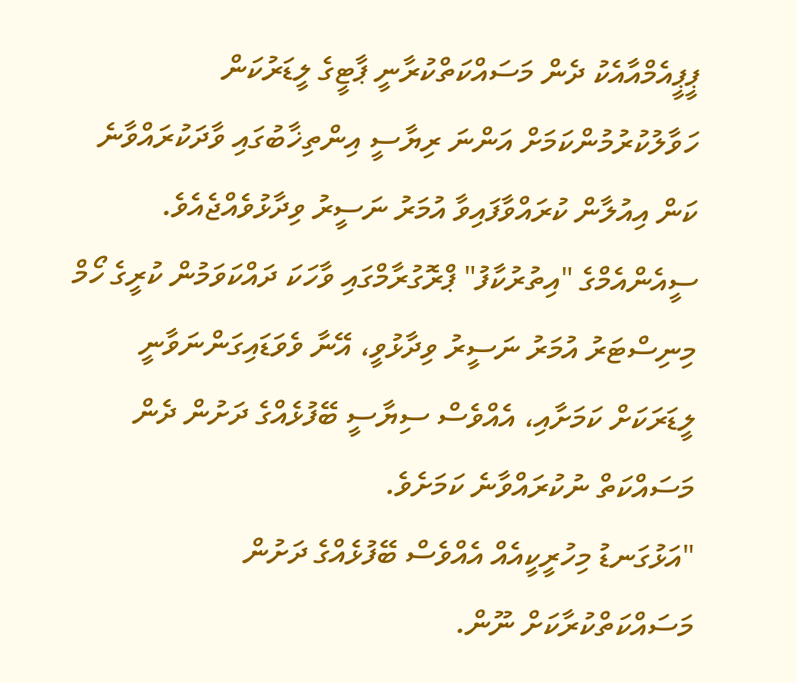ޕީޕީއެމްއާއެކު ދެން މަސައްކަތްކުރާނީ ޕާޓީގެ ލީޑަރުކަން ހަވާލުކުރުމުންކަމަށް އަންނަ ރިޔާސީ އިންތިޚާބުގައި ވާދަކުރައްވާނެ ކަން އިއުލާން ކުރައްވާފައިވާ އުމަރު ނަސީރު ވިދާޅުވެއްޖެއެވެ.
ސީއެންއެމްގެ "އިތުރުކާފު" ޕްރޮގުރާމްގައި ވާހަކަ ދައްކަވަމުން ކުރީގެ ހޯމް މިނިސްޓަރު އުމަރު ނަސީރު ވިދާޅުވީ، އޭނާ ވެވަޑައިގަންނަވާނީ ލީޑަރަކަށް ކަމަށާއި، އެއްވެސް ސިޔާސީ ބޭފުޅެއްގެ ދަށުން ދެން މަސައްކަތް ނުކުރައްވާނެ ކަމަށެވެ.
"އަޅުގަނޑު މިހުރީކީއެއް އެއްވެސް ބޭފުޅެއްގެ ދަށުން މަސައްކަތްކުރާކަށް ނޫން.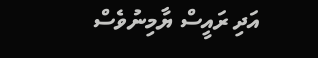އަދި ރައީސް ޔާމިނުވެސް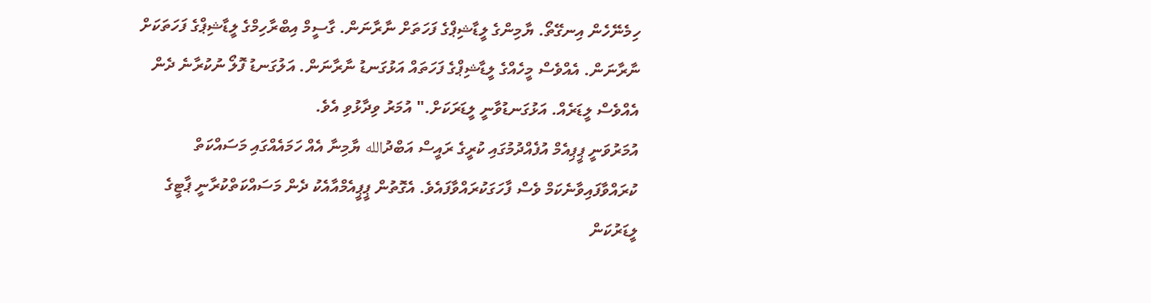ހިމެނޭހެން އިނގޭތޯ. ޔާމިންގެ ލީޑާޝިޕްގެ ފަހަތަށް ނާރާނަން. ގާސީމް އިބްރާހިމްގެ ލީޑާޝިޕްގެ ފަހަތަކަށް ނާރާނަން. އެއްވެސް މީހެއްގެ ލީޑާޝިޕްގެ ފަހަތައް އަޅުގަނޑު ނާރާނަން. އަލުގަނޑު ފޮލޯ ނުކުރާނެ ދެން އެއްވެސް ލީޑަރެއް. އަޅުގަނޑުވާނީ ލީޑަރަކަށް." އުމަރު ވިދާޅުވި އެވެ.
އުމަރުވަނީ ޕީޕިއެމް އުފެއްދުމުގައި ކުރީގެ ރައީސް އަބްދުالله ޔާމިނާ އެއް ހަމައެއްގައި މަސައްކަތް ކުރައްވާފައިވާނެކަމް ވެސް ފާހަގަކުރައްވާފައެވެ. އެގޮތުން ޕީޕީއެމްއާއެކު ދެން މަސައްކަތްކުރާނީ ޕާޓީގެ ލީޑަރުކަން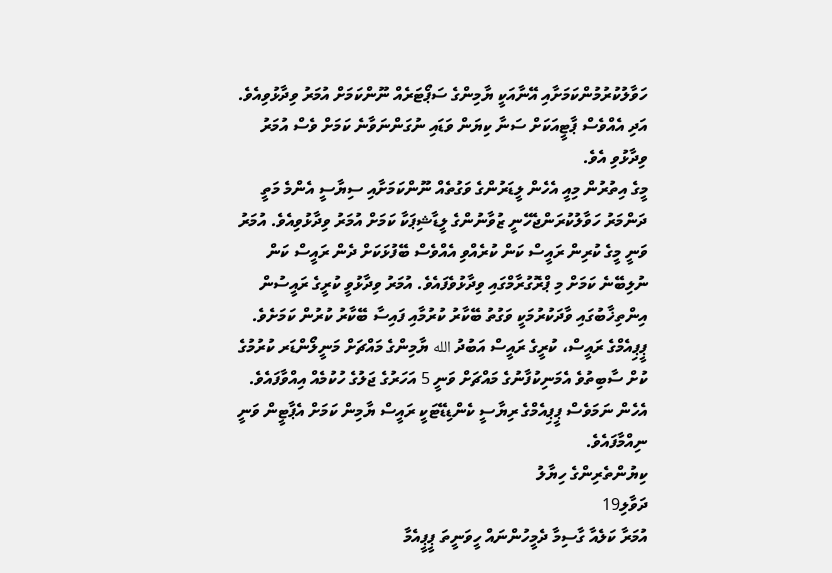ހަވާލުކުރުމުންކަމަށާއި އޭނާއަކީ ޔާމިންގެ ސަޕޯޓަރެއް ނޫންކަމަށް އުމަރު ވިދާޅުވިއެވެ. އަދި އެއްވެސް ޕާޓީއަކަށް ސަނާ ކިޔަން ވަޑައި ނުގަންނަވާނެ ކަމަށް ވެސް އުމަރު ވިދާޅުވި އެވެ.
މީގެ އިތުރުން މިއީ އެހެން ލީޑަރުންގެ ވަގުތެއް ނޫންކަމަށާއި ސިޔާސީ އެންމެ މަތީ ދަންމަރު ހަވާލުކުރަންޖެހޭނީ ޒުވާނުންގެ ލީޑާޝިޕަކާ ކަމަށް އުމަރު ވިދާޅުވިއެވެ. އުމަރު ވަނީ މީގެ ކުރިން ރައީސް ކަން ކުރެއްވި އެއްވެސް ބޭފުޅަކަށް ދެން ރައީސް ކަން ނުލިބޭނެ ކަމަށް މި ޕްރޮގުރާމްގައި ވިދާޅުވެފައެވެ. އުމަރު ވިދާޅުވީ ކުރީގެ ރައީސުން އިންތިޚާބުގައި ވާދަކުރުމަކީ ވަގުތު ބޭކާރު ކުރުމާއި ފައިސާ ބޭކާރު ކުރުން ކަމަށެވެ.
ޕީޕިއެމްގެ ރައީސް، ކުރީގެ ރައީސް އަބުދު الله ޔާމިންގެ މައްޗަށް މަނީލޯންޑަރ ކުރުމުގެ ކުށް ސާބިތުވެ އެމަނިކުފާނުގެ މައްޗަށް ވަނީ 5 އަހަރުގެ ޖަލުގެ ހުކުމެއް އިއްވާފައެވެ. އެހެން ނަމަވެސް ޕީޕިއެމްގެ ރިޔާސީ ކެންޑިޑޭޓަކީ ރައީސް ޔާމިން ކަމަށް އެޕާޓީން ވަނީ ނިއްމާފައެވެ.
ކިޔުންތެރިންގެ ހިޔާލު
ދަވާލި19
އުމަރާ ކަލެއާ ގާސިމާ ދެމީހުންނައް ހީވަނީތަ ޕީޕީއެމާ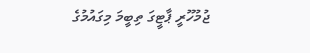ޖުމުހޫރީ ޕާޓީގަ ތިބީމަ މިގައުމުގެ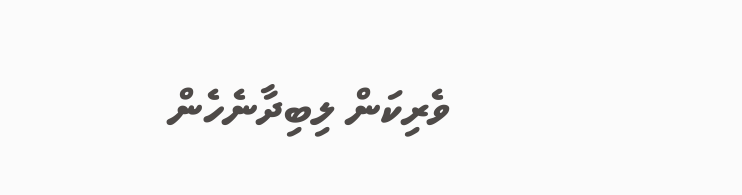ވެރިކަން ލިބިދާނެހެން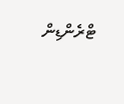ޓްރެންޑިން